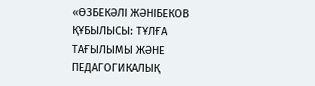«ӨЗБЕКӘЛІ ЖӘНІБЕКОВ ҚҰБЫЛЫСЫ: ТҰЛҒА ТАҒЫЛЫМЫ ЖӘНЕ ПЕДАГОГИКАЛЫҚ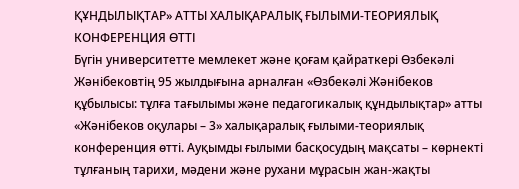ҚҰНДЫЛЫҚТАР» АТТЫ ХАЛЫҚАРАЛЫҚ ҒЫЛЫМИ-ТЕОРИЯЛЫҚ КОНФЕРЕНЦИЯ ӨТТІ
Бүгін университетте мемлекет және қоғам қайраткері Өзбекәлі Жәнібековтің 95 жылдығына арналған «Өзбекәлі Жәнібеков құбылысы: тұлға тағылымы және педагогикалық құндылықтар» атты «Жәнібеков оқулары – 3» халықаралық ғылыми-теориялық конференция өтті. Ауқымды ғылыми басқосудың мақсаты – көрнекті тұлғаның тарихи, мәдени және рухани мұрасын жан-жақты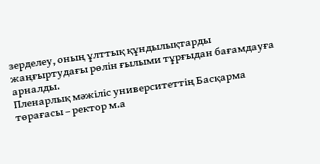зерделеу, оның ұлттық құндылықтарды жаңғыртудағы рөлін ғылыми тұрғыдан бағамдауға арналды.
Пленарлық мәжіліс университеттің Басқарма төрағасы – ректор м.а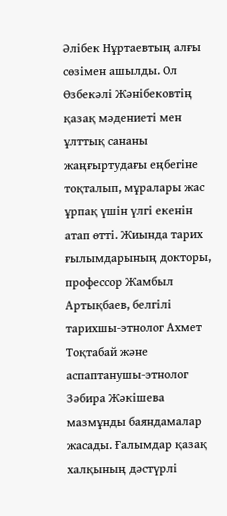Әлібек Нұртаевтың алғы сөзімен ашылды. Ол Өзбекәлі Жәнібековтің қазақ мәдениеті мен ұлттық сананы жаңғыртудағы еңбегіне тоқталып, мұралары жас ұрпақ үшін үлгі екенін атап өтті. Жиында тарих ғылымдарының докторы, профессор Жамбыл Артықбаев, белгілі тарихшы-этнолог Ахмет Тоқтабай және аспаптанушы-этнолог Зәбира Жәкішева мазмұнды баяндамалар жасады. Ғалымдар қазақ халқының дәстүрлі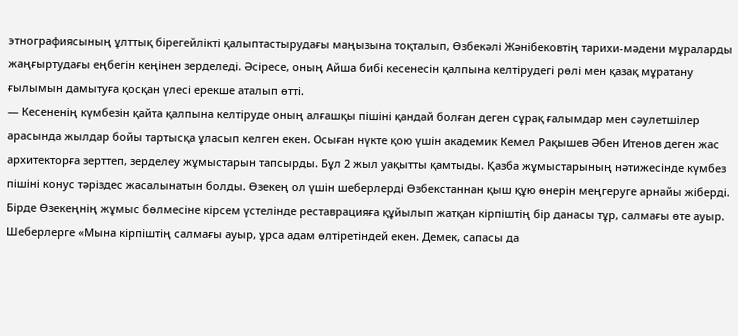этнографиясының ұлттық бірегейлікті қалыптастырудағы маңызына тоқталып, Өзбекәлі Жәнібековтің тарихи-мәдени мұраларды жаңғыртудағы еңбегін кеңінен зерделеді. Әсіресе, оның Айша бибі кесенесін қалпына келтірудегі рөлі мен қазақ мұратану ғылымын дамытуға қосқан үлесі ерекше аталып өтті.
— Кесененің күмбезін қайта қалпына келтіруде оның алғашқы пішіні қандай болған деген сұрақ ғалымдар мен сәулетшілер арасында жылдар бойы тартысқа ұласып келген екен. Осыған нүкте қою үшін академик Кемел Рақышев Әбен Итенов деген жас архитекторға зерттеп, зерделеу жұмыстарын тапсырды. Бұл 2 жыл уақытты қамтыды. Қазба жұмыстарының нәтижесінде күмбез пішіні конус тәріздес жасалынатын болды. Өзекең ол үшін шеберлерді Өзбекстаннан қыш құю өнерін меңгеруге арнайы жіберді. Бірде Өзекеңнің жұмыс бөлмесіне кірсем үстелінде реставрацияға құйылып жатқан кірпіштің бір данасы тұр, салмағы өте ауыр. Шеберлерге «Мына кірпіштің салмағы ауыр, ұрса адам өлтіретіндей екен. Демек, сапасы да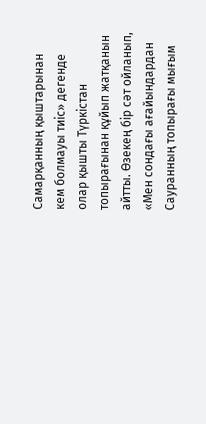Самарқанның қыштарынан кем болмауы тиіс» дегенде олар қышты Түркістан топырағынан құйып жатқанын айтты. Өзекең бір сәт ойланып, «Мен сондағы ағайындардан Сауранның топырағы мығым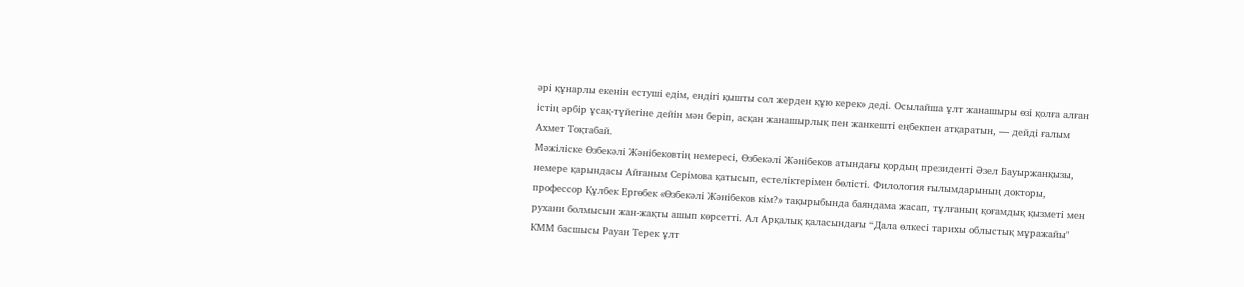әрі құнарлы екенін естуші едім, ендігі қышты сол жерден құю керек» деді. Осылайша ұлт жанашыры өзі қолға алған істің әрбір ұсақ-түйегіне дейін мән беріп, асқан жанашырлық пен жанкешті еңбекпен атқаратын, — дейді ғалым Ахмет Тоқтабай.
Мәжіліске Өзбекәлі Жәнібековтің немересі, Өзбекәлі Жәнібеков атындағы қордың президенті Әзел Бауыржанқызы, немере қарындасы Айғаным Серімова қатысып, естеліктерімен бөлісті. Филология ғылымдарының докторы, профессор Құлбек Ергөбек «Өзбекәлі Жәнібеков кім?» тақырыбында баяндама жасап, тұлғаның қоғамдық қызметі мен рухани болмысын жан-жақты ашып көрсетті. Ал Арқалық қаласындағы “Дала өлкесі тарихы облыстық мұражайы" КММ басшысы Рауан Терек ұлт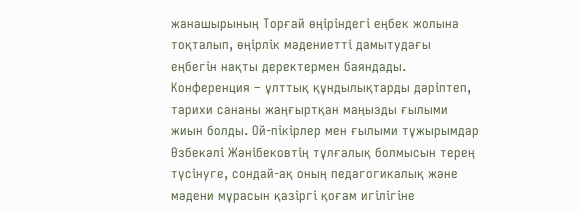жанашырының Торғай өңіріндегі еңбек жолына тоқталып, өңірлік мәдениетті дамытудағы еңбегін нақты деректермен баяндады.
Конференция – ұлттық құндылықтарды дәріптеп, тарихи сананы жаңғыртқан маңызды ғылыми жиын болды. Ой-пікірлер мен ғылыми тұжырымдар Өзбекәлі Жәнібековтің тұлғалық болмысын терең түсінуге, сондай-ақ оның педагогикалық және мәдени мұрасын қазіргі қоғам игілігіне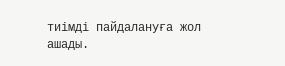тиімді пайдалануға жол ашады.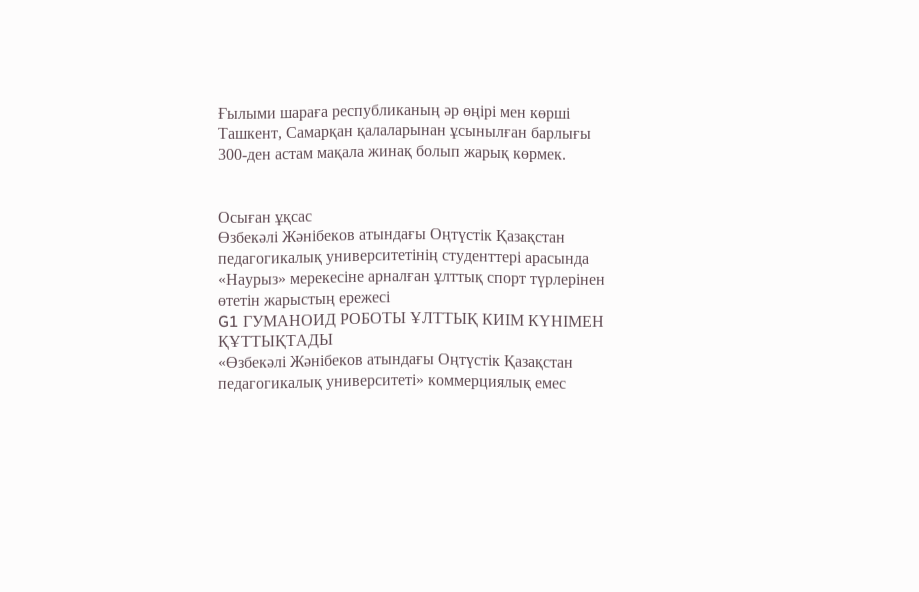Ғылыми шараға республиканың әр өңірі мен көрші Ташкент, Самарқан қалаларынан ұсынылған барлығы 300-ден астам мақала жинақ болып жарық көрмек.


Осыған ұқсас
Өзбекәлі Жәнібеков атындағы Оңтүстік Қазақстан педагогикалық университетінің студенттері арасында «Наурыз» мерекесіне арналған ұлттық спорт түрлерінен өтетін жарыстың ережесі
G1 ГУМАНОИД РОБОТЫ ҰЛТТЫҚ КИІМ КҮНІМЕН ҚҰТТЫҚТАДЫ
«Өзбекәлі Жәнібеков атындағы Оңтүстік Қазақстан педагогикалық университеті» коммерциялық емес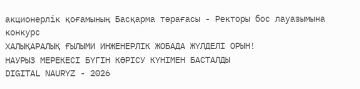акционерлік қоғамының Басқарма төрағасы - Ректоры бос лауазымына конкурс
ХАЛЫҚАРАЛЫҚ ҒЫЛЫМИ ИНЖЕНЕРЛІК ЖОБАДА ЖҮЛДЕЛІ ОРЫН!
НАУРЫЗ МЕРЕКЕСІ БҮГІН КӨРІСУ КҮНІМЕН БАСТАЛДЫ
DIGITAL NAURYZ - 2026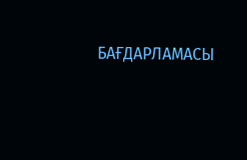БАҒДАРЛАМАСЫ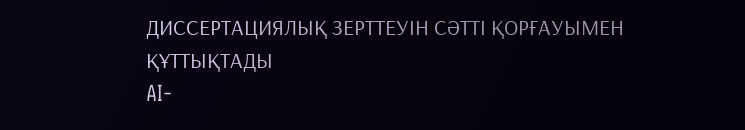ДИССЕРТАЦИЯЛЫҚ ЗЕРТТЕУІН СӘТТІ ҚОРҒАУЫМЕН ҚҰТТЫҚТАДЫ
AI-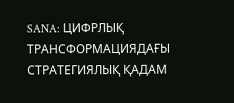SANA: ЦИФРЛЫҚ ТРАНСФОРМАЦИЯДАҒЫ СТРАТЕГИЯЛЫҚ ҚАДАМ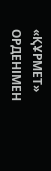«ҚҰРМЕТ» ОРДЕНІМЕН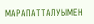МАРАПАТТАЛУЫМЕН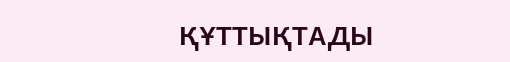ҚҰТТЫҚТАДЫ